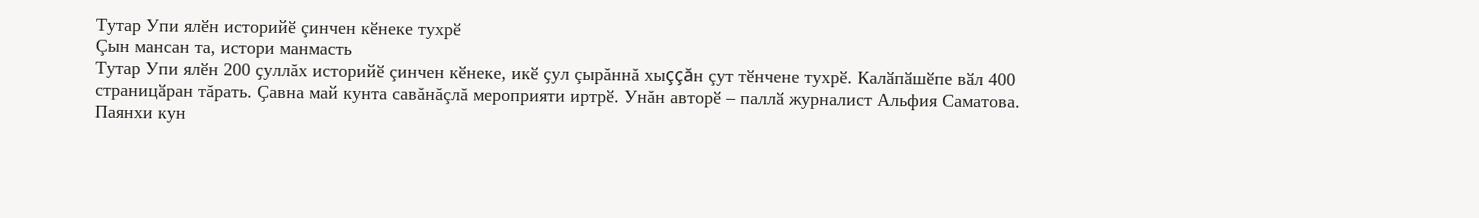Тутар Упи ялӗн историйӗ çинчен кӗнеке тухрӗ
Çын мансан та, истори манмасть
Тутар Упи ялӗн 200 ҫуллăх историйӗ çинчен кӗнеке, икӗ ҫул çырăннă хыççăн çут тӗнчене тухрӗ. Калӑпӑшӗпе вӑл 400 страницӑран тăрать. Ҫавна май кунта савăнăçлă мероприяти иртрӗ. Унăн авторӗ – паллӑ журналист Альфия Саматова.
Паянхи кун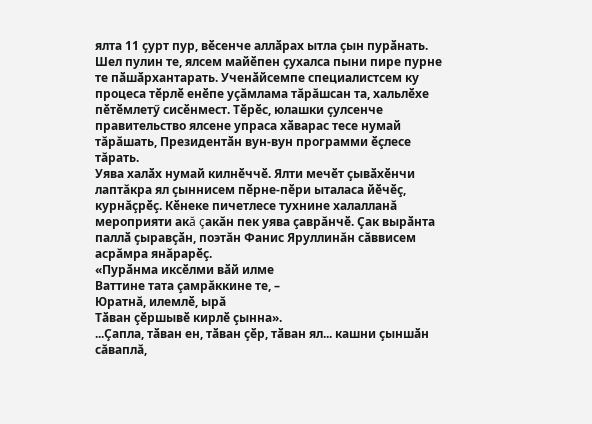ялта 11 ҫурт пур, вӗсенче аллӑрах ытла ҫын пурӑнать. Шел пулин те, ялсем майӗпен ҫухалса пыни пире пурне те пӑшӑрхантарать. Ученӑйсемпе специалистсем ку процеса тӗрлӗ енӗпе уçăмлама тăрăшсан та, хальлӗхе пӗтӗмлетӳ сисӗнмест. Тӗрӗс, юлашки ҫулсенче правительство ялсене упраса хӑварас тесе нумай тăрăшать, Президентӑн вун-вун программи ӗçлесе тăрать.
Уява халӑх нумай килнӗччӗ. Ялти мечӗт ҫывӑхӗнчи лаптăкра ял ҫыннисем пӗрне-пӗри ыталаса йӗчӗç, курнăçрӗç. Кӗнеке пичетлесе тухнине халалланă мероприяти акă çакăн пек уява çаврăнчӗ. Ҫак вырӑнта паллӑ ҫыравҫӑн, поэтăн Фанис Яруллинăн сăввисем асрăмра янăрарӗç.
«Пурӑнма иксӗлми вӑй илме
Ваттине тата çамрăккине те, –
Юратнă, илемлӗ, ырă
Тӑван çӗршывӗ кирлӗ çынна».
...Ҫапла, тӑван ен, тӑван ҫӗр, тӑван ял... кашни ҫыншӑн сăваплă,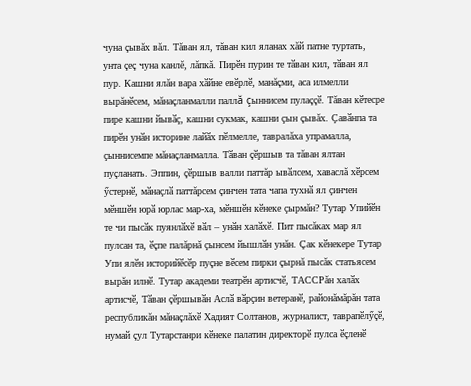чуна çывăх вăл. Тăван ял, тăван кил яланах хăй патне туртать, унта çеç чуна канлĕ, лăпкă. Пирӗн пурин те тӑван кил, тӑван ял пур. Кашни ялăн вара хӑйне евӗрлӗ, манăçми, аса илмелли вырăнӗсем, мăнаçланмалли паллă çыннисем пулаççӗ. Тăван кӗтесре пире кашни йывӑҫ, кашни сукмак, кашни ҫын çывăх. Ҫавӑнпа та пирӗн унӑн историне лайӑх пӗлмелле, тавралăха упрамалла, ҫыннисемпе мăнаçланмалла. Тӑван çӗршыв та тăван ялтан пуçланать. Эппин, çӗршыв валли паттăр ывӑлсем, хаваслă хӗрсем ӳстернӗ, мӑнаҫлӑ паттăрсем çинчен тата чапа тухнӑ ял ҫинчен мӗншӗн юрӑ юрлас мар-ха, мӗншӗн кӗнеке ҫырмăн? Тутар Упийӗн те чи пысӑк пуянлӑхӗ вӑл – унӑн халӑхӗ. Пит пысăках мар ял пулсан та, ӗçпе палăрнă ҫынсем йышлӑн унăн. Çак кӗнекере Тутар Упи ялӗн историйӗсӗр пуçне вӗсем пирки çырнă пысăк статьясем вырăн илнӗ. Тутар академи театрӗн артисчӗ, ТАССРăн халӑх артисчӗ, Тӑван çӗршывӑн Аслӑ вӑрҫин ветеранӗ, районăмăрăн тата республикăн мăнаçлăхӗ Хадият Солтанов, журналист, таврапӗлӳçӗ, нумай çул Тутарстанри кӗнеке палатин директорӗ пулса ӗçленӗ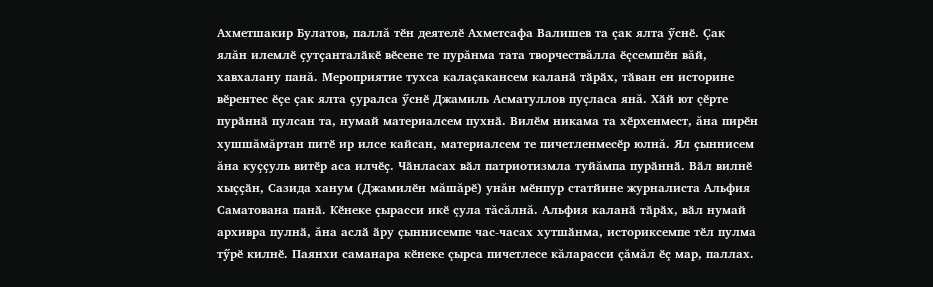Ахметшакир Булатов, паллă тӗн деятелӗ Ахметсафа Валишев та çак ялта ӳснӗ. Çак ялăн илемлӗ ҫутҫанталӑкӗ вӗсене те пурăнма тата творчествăлла ӗçсемшӗн вăй, хавхалану панă. Мероприятие тухса калаҫакансем каланӑ тӑрӑх, тӑван ен историне вӗрентес ӗҫе ҫак ялта ҫуралса ӳснӗ Джамиль Асматуллов пуҫласа янă. Хӑй ют çӗрте пурӑннӑ пулсан та, нумай материалсем пухнӑ. Вилӗм никама та хӗрхенмест, ăна пирӗн хушшăмăртан питӗ ир илсе кайсан, материалсем те пичетленмесӗр юлнă. Ял ҫыннисем ăна куҫҫуль витӗр аса илчӗҫ. Чӑнласах вӑл патриотизмла туйăмпа пурӑннӑ. Вӑл вилнӗ хыҫҫӑн, Сазида ханум (Джамилӗн мăшăрӗ) унăн мӗнпур статйине журналиста Альфия Саматована панӑ. Кӗнеке ҫырасси икӗ çула тăсăлнă. Альфия каланӑ тӑрӑх, вӑл нумай архивра пулнӑ, ăна аслӑ ӑру ҫыннисемпе час-часах хутшӑнма, историксемпе тӗл пулма тӳрӗ килнӗ. Паянхи саманара кӗнеке çырса пичетлесе кăларасси çăмăл ӗç мар, паллах.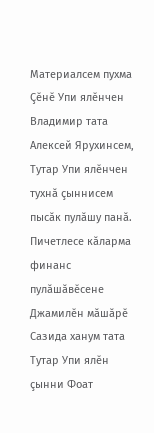Материалсем пухма Çӗнӗ Упи ялӗнчен Владимир тата Алексей Ярухинсем, Тутар Упи ялӗнчен тухнă çыннисем пысăк пулăшу панă. Пичетлесе кăларма финанс пулăшăвӗсене Джамилӗн мăшăрӗ Сазида ханум тата Тутар Упи ялӗн çынни Фоат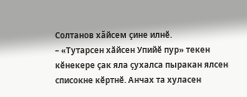Солтанов хăйсем çине илнӗ.
– «Тутарсен хӑйсен Упийӗ пур» текен кӗнекере çак яла ҫухалса пыракан ялсен списокне кӗртнӗ. Анчах та хуласен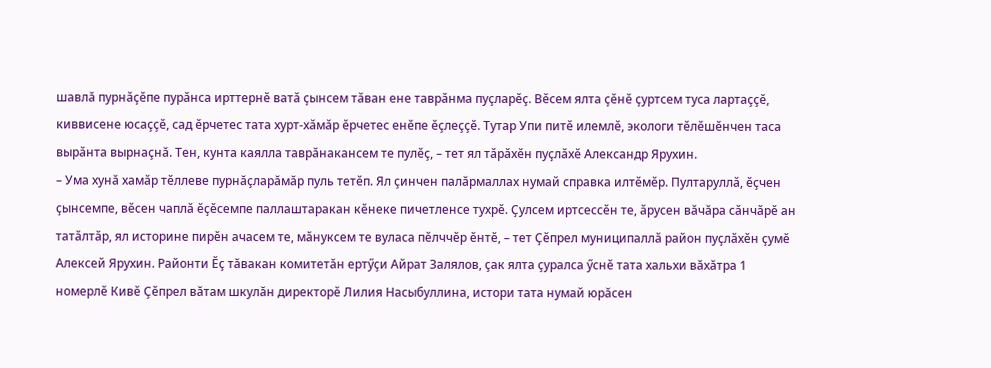шавлă пурнӑҫӗпе пурӑнса ирттернӗ ватӑ ҫынсем тӑван ене таврӑнма пуҫларӗç. Вӗсем ялта ҫӗнӗ ҫуртсем туса лартаççӗ, киввисене юсаççӗ, сад ӗрчетес тата хурт-хӑмӑр ӗрчетес енӗпе ӗçлеççӗ. Тутар Упи питӗ илемлӗ, экологи тӗлӗшӗнчен таса вырӑнта вырнаçнă. Тен, кунта каялла таврăнакансем те пулӗç, – тет ял тӑрӑхӗн пуҫлӑхӗ Александр Ярухин.
– Ума хунă хамӑр тӗллеве пурнăçларăмăр пуль тетӗп. Ял çинчен палăрмаллах нумай справка илтӗмӗр. Пултаруллӑ, ӗҫчен ҫынсемпе, вӗсен чаплӑ ӗҫӗсемпе паллаштаракан кӗнеке пичетленсе тухрӗ. Ҫулсем иртсессӗн те, ӑрусен вăчăра сӑнчӑрӗ ан татӑлтӑр, ял историне пирӗн ачасем те, мӑнуксем те вуласа пӗлччӗр ӗнтӗ, – тет Ҫӗпрел муниципаллӑ район пуҫлӑхӗн ҫумӗ Алексей Ярухин. Районти Ӗç тăвакан комитетăн ертӳçи Айрат Залялов, çак ялта çуралса ӳснӗ тата хальхи вăхăтра 1 номерлӗ Кивӗ Çӗпрел вăтам шкулăн директорӗ Лилия Насыбуллина, истори тата нумай юрăсен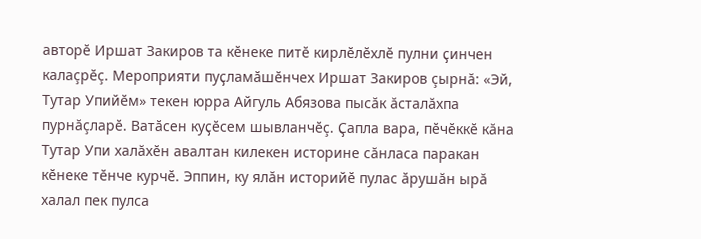авторӗ Иршат Закиров та кӗнеке питӗ кирлӗлӗхлӗ пулни ҫинчен калаçрӗç. Мероприяти пуҫламӑшӗнчех Иршат Закиров çырнă: «Эй, Тутар Упийӗм» текен юрра Айгуль Абязова пысăк ăсталăхпа пурнăçларӗ. Ватӑсен куҫӗсем шывланчӗç. Ҫапла вара, пӗчӗккӗ кăна Тутар Упи халăхӗн авалтан килекен историне сăнласа паракан кӗнеке тӗнче курчӗ. Эппин, ку ялăн историйӗ пулас ӑрушăн ырă халал пек пулса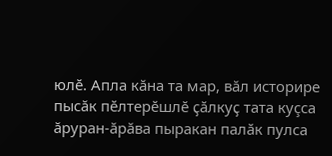юлӗ. Апла кăна та мар, вăл историре пысăк пӗлтерӗшлӗ ҫӑлкуҫ тата куçса ăруран-ăрăва пыракан палӑк пулса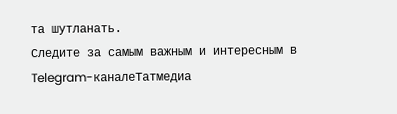та шутланать.
Следите за самым важным и интересным в Telegram-каналеТатмедиа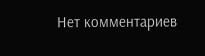Нет комментариев